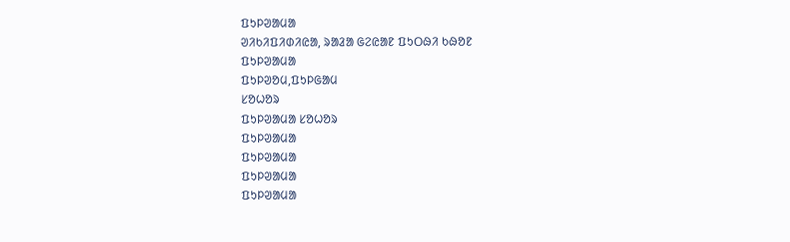ᱯᱩᱞᱣᱟᱢᱟ
ᱣᱤᱠᱤᱯᱤᱰᱤᱭᱟ, ᱨᱟᱲᱟ ᱜᱮᱭᱟᱱ ᱯᱩᱛᱷᱤ ᱠᱷᱚᱱ
ᱯᱩᱞᱣᱟᱢᱟ
ᱯᱩᱞᱣᱚᱢ,ᱯᱩᱞᱜᱟᱢ
ᱥᱚᱦᱚᱨ
ᱯᱩᱞᱣᱟᱢᱟ ᱥᱚᱦᱚᱨ
ᱯᱩᱞᱣᱟᱢᱟ
ᱯᱩᱞᱣᱟᱢᱟ
ᱯᱩᱞᱣᱟᱢᱟ
ᱯᱩᱞᱣᱟᱢᱟ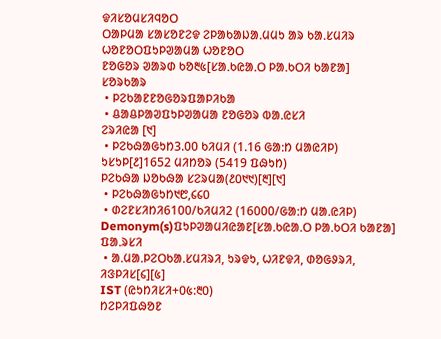ᱫᱤᱥᱚᱢᱥᱤᱧᱚᱛ
ᱛᱟᱞᱢᱟ ᱥᱟᱥᱚᱱᱮᱫ ᱮᱞᱟᱠᱟᱡᱟᱹᱢᱢᱩ ᱟᱨ ᱠᱟᱹᱥᱢᱤᱨ
ᱦᱚᱱᱚᱛᱯᱩᱞᱣᱟᱢᱟ ᱦᱚᱱᱚᱛ
ᱱᱚᱜᱚᱨ ᱣᱟᱨᱰ ᱠᱚ᱓᱕[ᱥᱟᱹᱠᱭᱟᱹᱛ ᱞᱟᱹᱠᱛᱤ ᱠᱟᱱᱟ]
ᱥᱚᱨᱠᱟᱨ
 • ᱞᱮᱠᱟᱱᱱᱚᱜᱚᱨᱯᱟᱞᱤᱠᱟ
 • ᱪᱟᱪᱞᱟᱣᱯᱩᱞᱣᱟᱢᱟ ᱱᱚᱜᱚᱨ ᱵᱟᱹᱭᱥᱤ
ᱮᱨᱤᱭᱟ [᱑]
 • ᱞᱮᱠᱷᱟᱜᱩᱴ3.00 ᱠᱤᱢᱤ (1.16 ᱜᱟᱺᱴ ᱢᱟᱭᱤᱞ)
ᱩᱥᱩᱞ[᱒]1652 ᱢᱤᱴᱚᱨ (5419 ᱯᱷᱩᱴ)
ᱞᱮᱠᱷᱟ ᱡᱚᱠᱷᱟ ᱥᱮᱨᱢᱟ(᱒᱐᱑᱑)[᱓][᱑]
 • ᱞᱮᱠᱷᱟᱜᱩᱴ᱑᱘,᱔᱔᱐
 • ᱰᱮᱱᱥᱤᱴᱤ6100/ᱠᱤᱢᱤ2 (16000/ᱜᱟᱺᱴ ᱢᱟᱹᱭᱤᱞ)
Demonym(s)ᱯᱩᱞᱣᱟᱢᱤᱭᱟᱱ[ᱥᱟᱹᱠᱭᱟᱹᱛ ᱞᱟᱹᱠᱛᱤ ᱠᱟᱱᱟ]
ᱯᱟᱹᱨᱥᱤ
 • ᱟᱹᱢᱟᱹᱞᱮᱛᱠᱟᱹᱥᱢᱤᱨᱤ, ᱩᱨᱫᱩ, ᱦᱤᱱᱫᱤ, ᱰᱚᱜᱽᱨᱤ, ᱤᱝᱞᱤᱥ[᱔][᱕]
IST (ᱭᱩᱴᱤᱥᱤ+᱐᱕:᱓᱐)
ᱴᱮᱞᱤᱯᱷᱚᱱ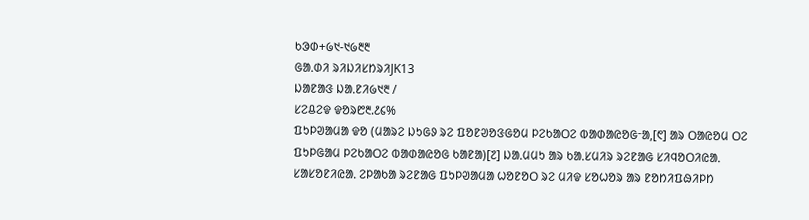ᱠᱳᱰ+᱙᱑-᱑᱙᱓᱓
ᱜᱟᱹᱰᱤ ᱨᱤᱡᱤᱥᱴᱨᱤJK13
ᱡᱟᱱᱟᱝ ᱡᱟᱹᱱᱤ᱙᱑᱓ /
ᱥᱮᱪᱮᱫ ᱫᱚᱨ᱘᱓.᱒᱔%
ᱯᱩᱞᱣᱟᱢᱟ ᱫᱚ (ᱢᱟᱨᱮ ᱡᱩᱜᱽ ᱨᱮ ᱯᱚᱱᱣᱚᱝᱜᱚᱢ ᱞᱮᱠᱟᱛᱮ ᱵᱟᱰᱟᱭᱚᱜᱼᱟ,[᱖] ᱟᱨ ᱛᱟᱭᱚᱢ ᱛᱮ ᱯᱩᱞᱜᱟᱢ ᱞᱮᱠᱟᱛᱮ ᱵᱟᱰᱟᱭᱚᱜ ᱠᱟᱱᱟ)[᱗] ᱡᱟᱹᱢᱢᱩ ᱟᱨ ᱠᱟᱹᱥᱢᱤᱨ ᱨᱮᱱᱟᱜ ᱥᱤᱧᱚᱛᱤᱭᱟᱹ ᱥᱟᱥᱚᱱᱤᱭᱟᱹ ᱮᱞᱟᱠᱟ ᱨᱮᱱᱟᱜ ᱯᱩᱞᱣᱟᱢᱟ ᱦᱚᱱᱚᱛ ᱨᱮ ᱢᱤᱫ ᱥᱚᱦᱚᱨ ᱟᱨ ᱱᱚᱴᱤᱯᱷᱤᱞᱴ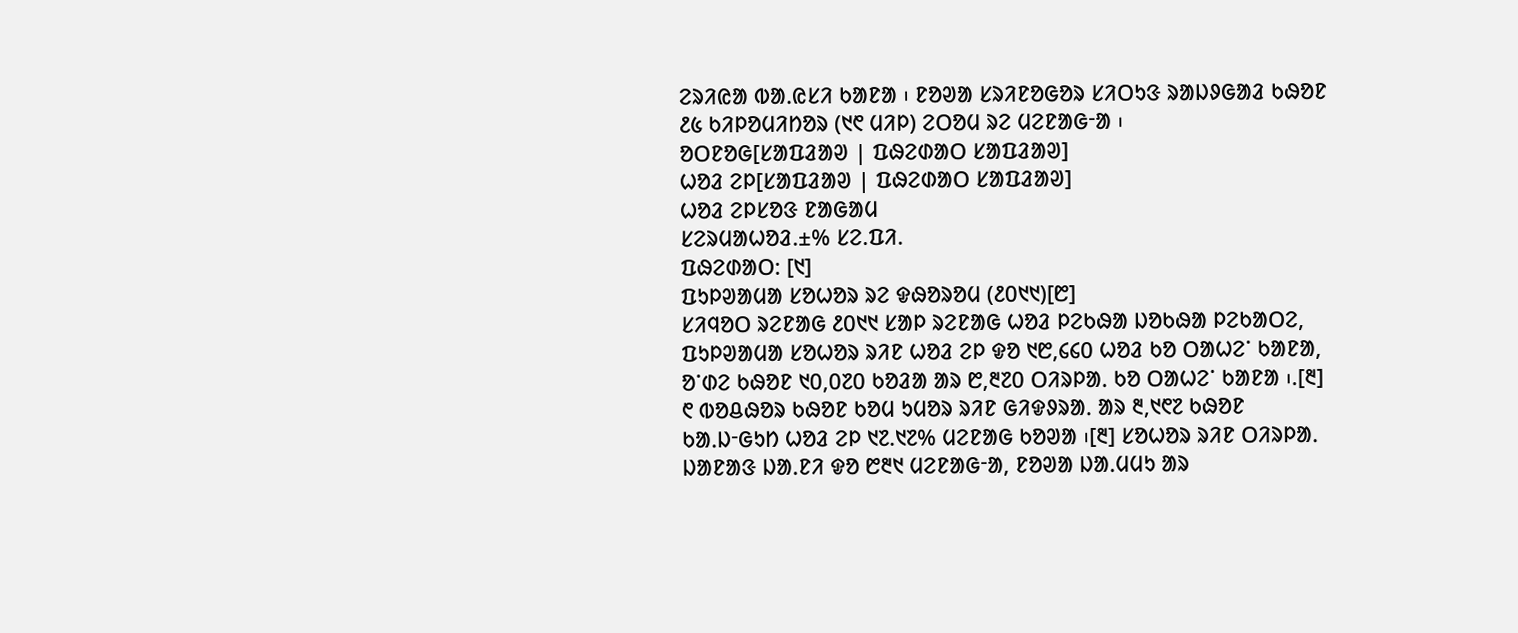ᱮᱨᱤᱭᱟ ᱵᱟᱹᱭᱥᱤ ᱠᱟᱱᱟ ᱾ ᱱᱚᱣᱟ ᱥᱨᱤᱱᱚᱜᱚᱨ ᱥᱤᱛᱩᱝ ᱨᱟᱡᱽᱜᱟᱲ ᱠᱷᱚᱱ ᱒᱕ ᱠᱤᱞᱚᱢᱤᱴᱚᱨ (᱑᱖ ᱢᱤᱞ) ᱮᱛᱚᱢ ᱨᱮ ᱢᱮᱱᱟᱜᱼᱟ ᱾
ᱚᱛᱱᱚᱜ[ᱥᱟᱯᱲᱟᱣ | ᱯᱷᱮᱰᱟᱛ ᱥᱟᱯᱲᱟᱣ]
ᱦᱚᱲ ᱮᱞ[ᱥᱟᱯᱲᱟᱣ | ᱯᱷᱮᱰᱟᱛ ᱥᱟᱯᱲᱟᱣ]
ᱦᱚᱲ ᱮᱞᱥᱚᱝ ᱱᱟᱜᱟᱢ
ᱥᱮᱨᱢᱟᱦᱚᱲ.±% ᱥᱮ.ᱯᱤ.
ᱯᱷᱮᱰᱟᱛ: [᱑]
ᱯᱩᱞᱣᱟᱢᱟ ᱥᱚᱦᱚᱨ ᱨᱮ ᱫᱷᱚᱨᱚᱢ (᱒᱐᱑᱑)[᱘]
ᱥᱤᱧᱚᱛ ᱨᱮᱱᱟᱜ ᱒᱐᱑᱑ ᱥᱟᱞ ᱨᱮᱱᱟᱜ ᱦᱚᱲ ᱞᱮᱠᱷᱟ ᱡᱚᱠᱷᱟ ᱞᱮᱠᱟᱛᱮ, ᱯᱩᱞᱣᱟᱢᱟ ᱥᱚᱦᱚᱨ ᱨᱤᱱ ᱦᱚᱲ ᱮᱞ ᱫᱚ ᱑᱘,᱔᱔᱐ ᱦᱚᱲ ᱠᱚ ᱛᱟᱦᱮᱸ ᱠᱟᱱᱟ, ᱚᱸᱰᱮ ᱠᱷᱚᱱ ᱑᱐,᱐᱗᱐ ᱠᱚᱲᱟ ᱟᱨ ᱘,᱓᱗᱐ ᱛᱤᱨᱞᱟᱹ ᱠᱚ ᱛᱟᱦᱮᱸ ᱠᱟᱱᱟ ᱾.[᱓] ᱖ ᱵᱚᱪᱷᱚᱨ ᱠᱷᱚᱱ ᱠᱚᱢ ᱩᱢᱚᱨ ᱨᱤᱱ ᱜᱤᱫᱽᱨᱟᱹ ᱟᱨ ᱓,᱑᱖᱗ ᱠᱷᱚᱱ ᱠᱟᱹᱡᱼᱜᱩᱴ ᱦᱚᱲ ᱮᱞ ᱑᱗.᱑᱗% ᱢᱮᱱᱟᱜ ᱠᱚᱣᱟ ᱾[᱓] ᱥᱚᱦᱚᱨ ᱨᱤᱱ ᱛᱤᱨᱞᱟᱹ ᱡᱟᱱᱟᱝ ᱡᱟᱹᱱᱤ ᱫᱚ ᱘᱓᱑ ᱢᱮᱱᱟᱜᱼᱟ, ᱱᱚᱣᱟ ᱡᱟᱹᱢᱢᱩ ᱟᱨ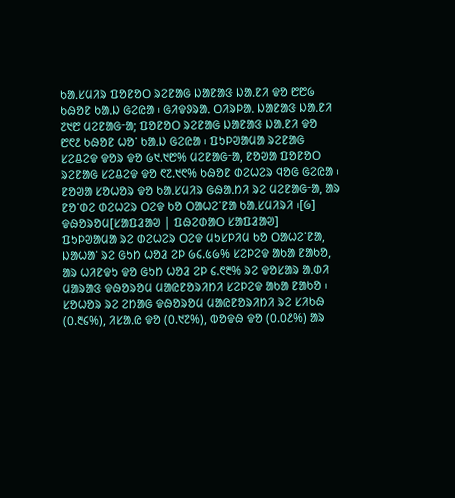ᱠᱟᱹᱥᱢᱤᱨ ᱯᱚᱱᱚᱛ ᱨᱮᱱᱟᱜ ᱡᱟᱱᱟᱝ ᱡᱟᱹᱱᱤ ᱫᱚ ᱘᱘᱙ ᱠᱷᱚᱱ ᱠᱟᱹᱡ ᱜᱮᱭᱟ ᱾ ᱜᱤᱫᱽᱨᱟᱹ ᱛᱤᱨᱞᱟᱹ ᱡᱟᱱᱟᱝ ᱡᱟᱹᱱᱤ ᱗᱑᱘ ᱢᱮᱱᱟᱜᱼᱟ; ᱯᱚᱱᱚᱛ ᱨᱮᱱᱟᱜ ᱡᱟᱱᱟᱝ ᱡᱟᱹᱱᱤ ᱫᱚ ᱘᱖᱒ ᱠᱷᱚᱱ ᱦᱚᱸ ᱠᱟᱹᱡ ᱜᱮᱭᱟ ᱾ ᱯᱩᱞᱣᱟᱢᱟ ᱨᱮᱱᱟᱜ ᱥᱮᱪᱮᱫ ᱫᱚᱨ ᱫᱚ ᱙᱑.᱑᱘% ᱢᱮᱱᱟᱜᱼᱟ, ᱱᱚᱣᱟ ᱯᱚᱱᱚᱛ ᱨᱮᱱᱟᱜ ᱥᱮᱪᱮᱫ ᱫᱚ ᱖᱗.᱑᱖% ᱠᱷᱚᱱ ᱰᱮᱦᱮᱨ ᱧᱚᱜ ᱜᱮᱭᱟ ᱾ ᱱᱚᱣᱟ ᱥᱚᱦᱚᱨ ᱫᱚ ᱠᱟᱹᱥᱢᱤᱨ ᱜᱷᱟᱹᱴᱤ ᱨᱮ ᱢᱮᱱᱟᱜᱼᱟ, ᱟᱨ ᱱᱚᱸᱰᱮ ᱰᱮᱦᱮᱨ ᱛᱮᱫ ᱠᱚ ᱛᱟᱦᱮᱸᱱᱟ ᱠᱟᱹᱥᱢᱤᱨᱤ ᱾[᱙]
ᱫᱷᱚᱨᱚᱢ[ᱥᱟᱯᱲᱟᱣ | ᱯᱷᱮᱰᱟᱛ ᱥᱟᱯᱲᱟᱣ]
ᱯᱩᱞᱣᱟᱢᱟ ᱨᱮ ᱰᱮᱦᱮᱨ ᱛᱮᱫ ᱢᱩᱥᱞᱤᱢ ᱠᱚ ᱛᱟᱦᱮᱸᱱᱟ, ᱡᱟᱦᱟᱸ ᱨᱮ ᱜᱩᱴ ᱦᱚᱲ ᱮᱞ ᱙᱔.᱕᱙% ᱥᱮᱞᱮᱫ ᱟᱠᱟ ᱱᱟᱠᱚ, ᱟᱨ ᱦᱤᱱᱫᱩ ᱫᱚ ᱜᱩᱴ ᱦᱚᱲ ᱮᱞ ᱔.᱖᱓% ᱨᱮ ᱫᱚᱥᱟᱨ ᱟᱹᱰᱤ ᱢᱟᱨᱟᱝ ᱫᱷᱚᱨᱚᱢ ᱢᱟᱭᱱᱚᱨᱤᱴᱤ ᱥᱮᱞᱮᱫ ᱟᱠᱟ ᱱᱟᱠᱚ ᱾ ᱥᱚᱦᱚᱨ ᱨᱮ ᱮᱴᱟᱜ ᱫᱷᱚᱨᱚᱢ ᱢᱟᱭᱱᱚᱨᱤᱴᱤ ᱨᱮ ᱥᱤᱠᱷ (᱐.᱓᱔%), ᱤᱥᱟᱹᱭ ᱫᱚ (᱐.᱑᱗%), ᱵᱚᱫᱷ ᱫᱚ (᱐.᱐᱒%) ᱟᱨ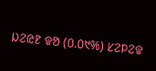ᱡᱮᱭᱱ ᱫᱚ (᱐.᱐᱑%) ᱥᱮᱞᱮᱫ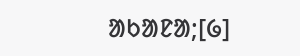ᱟᱠᱟᱱᱟ;[᱙]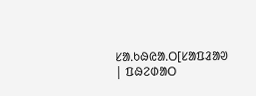ᱥᱟᱹᱠᱷᱭᱟᱹᱛ[ᱥᱟᱯᱲᱟᱣ | ᱯᱷᱮᱰᱟᱛ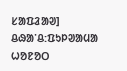ᱥᱟᱯᱲᱟᱣ]
ᱪᱷᱟᱸᱪ:ᱯᱩᱞᱣᱟᱢᱟ ᱦᱚᱱᱚᱛ